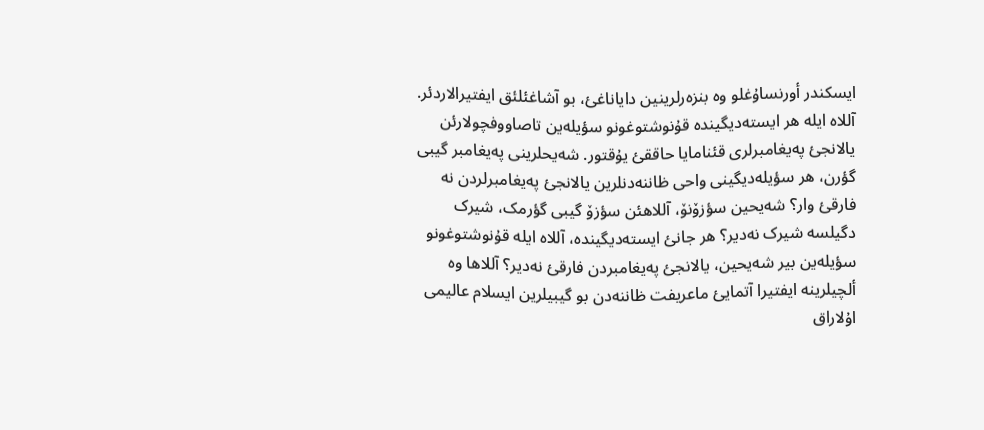ایسکندر أورنساۇغلو وە بنزەرلرینین دایاناغئ، بو آشاغئلئق ایفتیرالاردئر. آللاە ایلە هر ایستەدیگیندە قۇنوشتوغونو سؤیلەین تاصاووفچولارئن یالانجئ پەیغامبرلری قئنامایا حاققئ یۇقتور. شەیحلرینی پەیغامبر گیبی گؤرن، هر سؤیلەدیگینی واحی ظاننەدنلرین یالانجئ پەیغامبرلردن نە فارقئ وار؟ شەیحین سؤزۆنۆ، آللاهئن سؤزۆ گیبی گؤرمک، شیرک دگیلسە شیرک نەدیر؟ هر جانئ ایستەدیگیندە، آللاە ایلە قۇنوشتوغونو سؤیلەین بیر شەیحین، یالانجئ پەیغامبردن فارقئ نەدیر؟ آللاها وە ألچیلرینە ایفتیرا آتمایئ ماعریفت ظاننەدن بو گیبیلرین ایسلام عالیمی اۇلاراق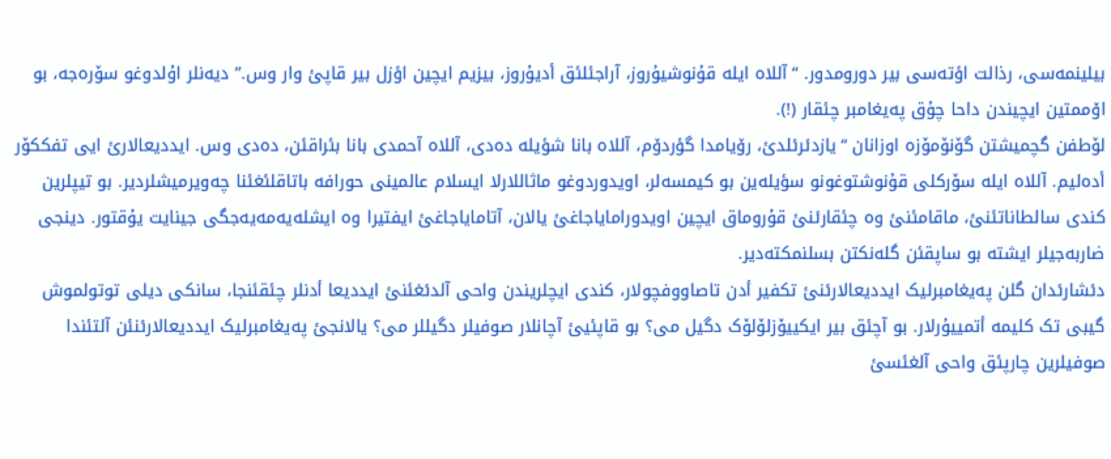بیلینمەسی، رذالت اؤتەسی بیر دورومدور. “آللاە ایلە قۇنوشیۇروز، آراجئلئق أدیۇروز، بیزیم ایچین اؤزل بیر قاپئ وار وس.” دیەنلر اۇلدوغو سۆرەجە، بو اۆممتین ایچیندن داحا چۇق پەیغامبر چئقار (!).
لۆطفن گچمیشتن گۆنۆمۆزە اوزانان “یازدئرئلدئ، رۆیامدا گؤردۆم، آللاە بانا شؤیلە دەدی، آللاە آحمدی بانا بئراقئن، دەدی وس. ایددیعالارئ ایی تفککۆر أدەلیم. آللاە ایلە سۆرکلی قۇنوشتوغونو سؤیلەین بو کیمسەلر، اویدوردوغو ماثاللارلا ایسلام عالمینی حورافە باتاقلئغئنا چەویرمیشلردیر. بو تیپلرین کندی سالطاناتئنئ، ماقامئنئ وە چئقارئنئ قۇروماق ایچین اویدورامایاجاغئ یالان، آتامایاجاغئ ایفتیرا وە ایشلەیەمەیەجگی جینایت یۇقتور. دینجی ضاربەجیلر ایشتە بو ساپقئن گلەنکتن بسلنمکتەدیر.
دئشارئدان گلن پەیغامبرلیک ایددیعالارئنئ تکفیر أدن تاصاووفچولار، کندی ایچلریندن واحی آلدئغئنئ ایددیعا أدنلر چئقئنجا، سانکی دیلی توتولموش گیبی تک کلیمە أتمییۇرلار. بو آچئق بیر ایکییۆزلۆلۆک دگیل می؟ بو قاپئیئ آچانلار صوفیلر دگیللر می؟ یالانجئ پەیغامبرلیک ایددیعالارئنئن آلتئندا صوفیلرین چارپئق واحی آلغئسئ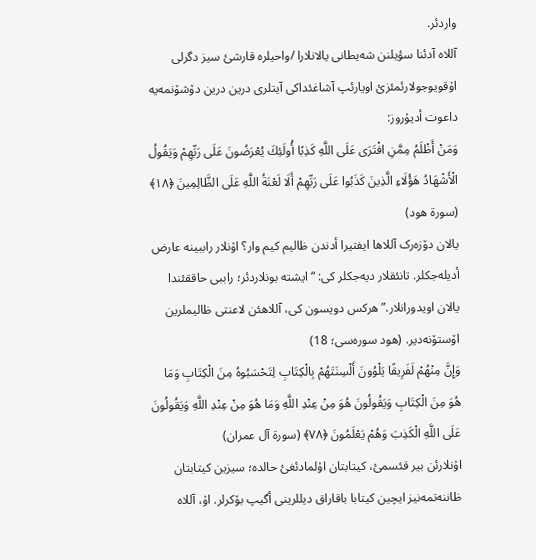واردئر.
آللاە آدئنا سؤیلنن شەیطانی یالانلارا /واحیلرە قارشئ سیز دگرلی اۇقویوجولارئمئزئ اویارئپ آشاغئداکی آیتلری درین درین دۆشۆنمەیە داعوت أدیۇروز:
وَمَنْ أَظْلَمُ مِمَّنِ افْتَرَى عَلَى اللَّهِ كَذِبًا أُولَئِكَ يُعْرَضُونَ عَلَى رَبِّهِمْ وَيَقُولُ الْأَشْهَادُ هَؤُلَاءِ الَّذِينَ كَذَبُوا عَلَى رَبِّهِمْ أَلَا لَعْنَةُ اللَّهِ عَلَى الظَّالِمِينَ ﴿۱۸﴾ (سورة هود)
یالان دۆزەرک آللاها ایفتیرا أدندن ظالیم کیم وار؟ اۇنلار راببینە عارض أدیلەجکلر. تانئقلار دیەجکلر کی: “ایشتە بونلاردئر؛ راببی حاققئندا یالان اویدورانلار.” هرکس دویسون کی، آللاهئن لاعنتی ظالیملرین اۆستۆنەدیر. (هود سورەسی؛ 18)
وَإِنَّ مِنْهُمْ لَفَرِيقًا يَلْوُونَ أَلْسِنَتَهُمْ بِالْكِتَابِ لِتَحْسَبُوهُ مِنَ الْكِتَابِ وَمَا هُوَ مِنَ الْكِتَابِ وَيَقُولُونَ هُوَ مِنْ عِنْدِ اللَّهِ وَمَا هُوَ مِنْ عِنْدِ اللَّهِ وَيَقُولُونَ عَلَى اللَّهِ الْكَذِبَ وَهُمْ يَعْلَمُونَ ﴿۷۸﴾ (سورة آل عمران)
اۇنلارئن بیر قئسمئ، کیتابتان اۇلمادئغئ حالدە؛ سیزین کیتابتان ظاننەتمەنیز ایچین کیتابا باقاراق دیللرینی أگیپ بۆکرلر. اۇ، آللاە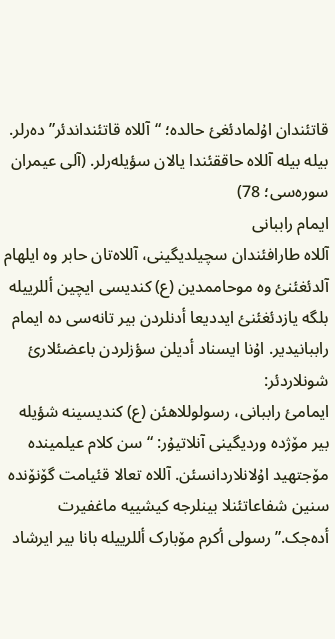قاتئندان اۇلمادئغئ حالدە؛ “آللاە قاتئنداندئر” دەرلر. بیلە بیلە آللاە حاققئندا یالان سؤیلەرلر. (آلی عیمران سورەسی؛ 78)
ایمام راببانی
آللاە طارافئندان سچیلدیگینی، آللاەتان حابر وە ایلهام آلدئغئنئ وە موحاممدین (ع) کندیسی ایچین أللرییلە بلگە یازدئغئنئ ایددیعا أدنلردن بیر تانەسی دە ایمام راببانیدیر. اۇنا ایسناد أدیلن سؤزلردن باعضئلارئ شونلاردئر:
ایمامئ راببانی، رسولوللاهئن (ع) کندیسینە شؤیلە بیر مۆژدە وردیگینی آنلاتیۇر: “سن کلام عیلمیندە مۆجتهید اۇلانلاردانسئن. آللاە تعالا قئیامت گۆنۆندە سنین شفاعاتئنلا بینلرجە کیشییە ماغفیرت أدەجک.” رسولی أکرم مۆبارک أللرییلە بانا بیر ایرشاد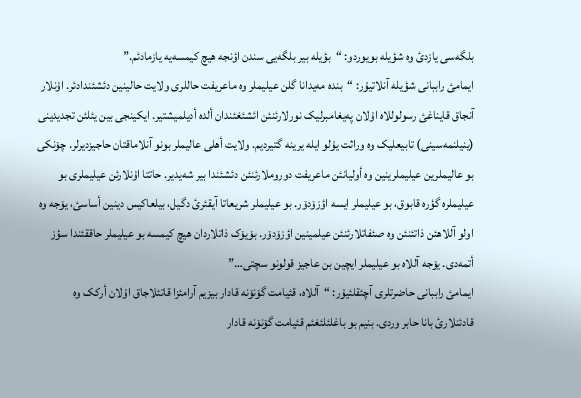بلگەسی یازدئ وە شؤیلە بویوردو: “بؤیلە بیر بلگەیی سندن اؤنجە هیچ کیمسەیە یازمادئم.”
ایمامئ راببانی شؤیلە آنلاتیۇر: “بندە مەیدانا گلن عیلیملر وە ماعریفت حاللری ولایت حالینین دئشئندادئر. اۇنلار آنجاق قایناغئ رسولوللاە اۇلان پەیغامبرلیک نورلارئنئن ائشئغئندان ألدە أدیلمیشتیر. ایکینجی بین یئلئن تجدیدینی (ینیلنمەسینی) تابیعلیک وە وراثت یۇلو ایلە یرینە گتیردیم. ولایت أهلی عالیملر بونو آنلاماقتان حاجیزدیرلر. چۆنکی بو عالیملرین عیلیملرینین وە أولیانئن ماعریفت دوروملارئنئن دئشئندا بیر شەیدیر. حاتتا اۇنلارئن عیلیملری بو عیلیملرە گؤرە قابوق، بو عیلیملر ایسە اؤزۆدۆر. بو عیلیملر شریعاتا آیقئرئ دگیل، بیلعاکیس دینین أساسئ، یۆجە وە اولو آللاهئن ذاتئنئن وە صئفاتلارئنئن عیلمینین اؤزۆدۆر. بۆیۆک ذاتلاردان هیچ کیمسە بو عیلیملر حاققئندا سؤز أتمەدی. یۆجە آللاە بو عیلیملر ایچین بن عاجیز قولونو سچتی…”
ایمامئ راببانی حاضرتلری آچئقلئیۇر: “آللاە، قئیامت گۆنۆنە قادار بیزیم آرامئزا قاتئلاجاق اۇلان أرکک وە قادئنلارئ بانا حابر وردی. بنیم بو باغلئلئغئم قئیامت گۆنۆنە قادار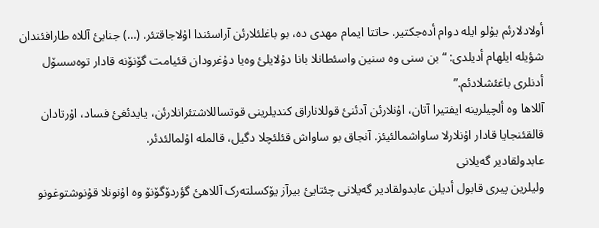أولادلارئم یۇلو ایلە دوام أدەجکتیر. حاتتا ایمام مهدی دە، بو باغلئلارئن آراسئندا اۇلاجاقتئر. (…) جنابئ آللاە طارافئندان شؤیلە ایلهام أدیلدی: “بن سنی وە سنین واسئطانلا بانا دۇلایلئ وەیا دۇغرودان قئیامت گۆنۆنە قادار توەسسۆل أدنلری باغئشلادئم.”
آللاها وە ألچیلرینە ایفتیرا آتان، اۇنلارئن آدئنئ قوللاناراق کندیلرینی قوتساللاشتئرانلارئن، یایدئغئ فساد، اۇرتادان قالقئنجایا قادار اۇنلارلا ساواشمالئیئز. آنجاق بو ساواش قئلئچلا دگیل، قالملە اۇلمالئدئر.
عابدولقادیر گەیلانی
ولیلرین پیری قابول أدیلن عابدولقادیر گەیلانی چئتایئ بیرآز یۆکسلتەرک آللاهئ گؤردۆگۆنۆ وە اۇنونلا قۇنوشتوغونو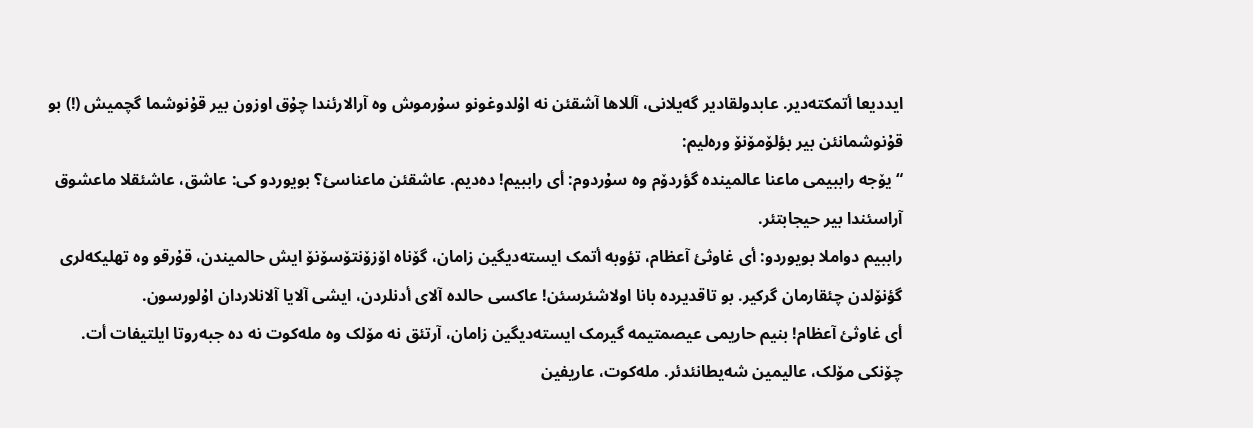ایددیعا أتمکتەدیر. عابدولقادیر گەیلانی، آللاها آشقئن نە اۇلدوغونو سۇرموش وە آرالارئندا چۇق اوزون بیر قۇنوشما گچمیش (!) بو قۇنوشمانئن بیر بؤلۆمۆنۆ ورەلیم:
“یۆجە راببیمی ماعنا عالمیندە گؤردۆم وە سۇردوم: أی راببیم! دەدیم. عاشقئن ماعناسئ؟ بویوردو کی: عاشق، عاشئقلا ماعشوق آراسئندا بیر حیجابتئر.
راببیم دواملا بویوردو: أی غاوثئ آعظام، تؤوبە أتمک ایستەدیگین زامان، گۆناە اۆزۆنتۆسۆنۆ ایش حالمیندن، قۇرقو وە تهلیکەلری گؤنۆلدن چئقارمان گرکیر. بو تاقدیردە بانا اولاشئرسئن! عاکسی حالدە آلای أدنلردن، ایشی آلایا آلانلاردان اۇلورسون.
أی غاوثئ آعظام! بنیم حاریمی عیصمتیمە گیرمک ایستەدیگین زامان، آرتئق نە مۆلک وە ملەکوت نە دە جبەروتا ایلتیفات أت. چۆنکی مۆلک، عالیمین شەیطانئدئر. ملەکوت، عاریفین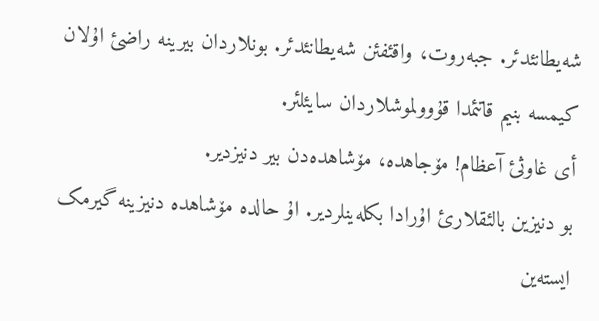شەیطانئدئر. جبەروت، واقئفئن شەیطانئدئر. بونلاردان بیرینە راضئ اۇلان کیمسە بنیم قاتئمدا قۇوولموشلاردان سایئلئر.
أی غاوثئ آعظام! مۆجاهدە، مۆشاهدەدن بیر دنیزدیر.
بو دنیزین بالئقلارئ اۇرادا بکلەینلردیر. اۇ حالدە مۆشاهدە دنیزینە گیرمک ایستەین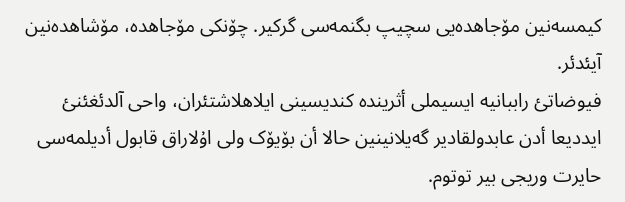کیمسەنین مۆجاهدەیی سچیپ بگنمەسی گرکیر. چۆنکی مۆجاهدە، مۆشاهدەنین آیئدئر.
فیوضاتئ راببانیە ایسیملی أثریندە کندیسینی ایلاهلاشتئران، واحی آلدئغئنئ ایددیعا أدن عابدولقادیر گەیلانینین حالا أن بۆیۆک ولی اۇلاراق قابول أدیلمەسی حایرت وریجی بیر توتوم.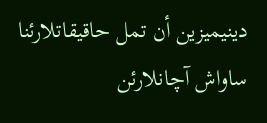دینیمیزین أن تمل حاقیقاتلارئنا ساواش آچانلارئن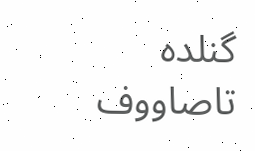گنلدە تاصاووف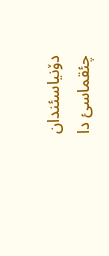دۆنیاسئندان چئقماسئ دا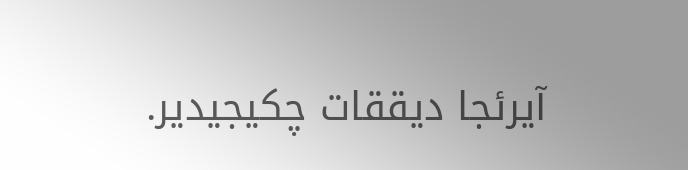آیرئجا دیققات چکیجیدیر.